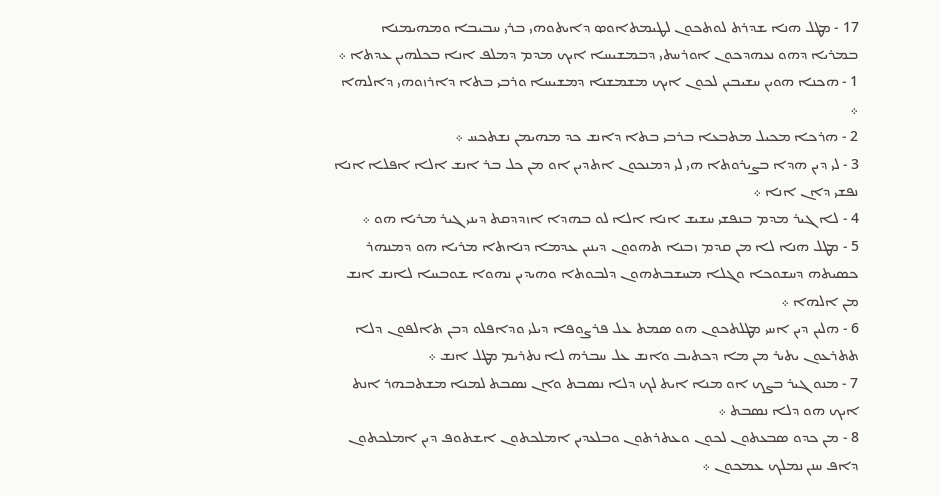17 - ܡܛܠ ܗܢܐ ܫܕܪܬ ܠܘܬܟܘܢ ܠܛܝܡܬܐܘܤ ܕܐܝܬܘܗܝ ܒܪܝ ܚܒܝܒܐ ܘܡܗܝܡܢܐ ܒܡܪܝܐ ܕܗܘ ܢܥܗܕܟܘܢ ܐܘܪܚܬܝ ܕܒܡܫܝܚܐ ܐܝܟ ܡܕܡ ܕܡܠܦ ܐܢܐ ܒܟܠܗܝܢ ܥܕܬܐ ܀
1 - ܗܟܢܐ ܗܘܝܢ ܚܫܝܒܝܢ ܠܟܘܢ ܐܝܟ ܡܫܡܫܢܐ ܕܡܫܝܚܐ ܘܪܒܝ ܒܬܐ ܕܐܪܙܘܗܝ ܕܐܠܗܐ ܀
2 - ܗܪܟܐ ܡܟܝܠ ܡܬܒܥܐ ܒܪܒܝ ܒܬܐ ܕܐܢܫ ܟܕ ܡܗܝܡܢ ܢܫܬܟܚ ܀
3 - ܠܝ ܕܝܢ ܗܕܐ ܒܨܝܪܘܬܐ ܗܝ ܠܝ ܕܡܢܟܘܢ ܐܬܕܝܢ ܐܘ ܡܢ ܟܠ ܒܪ ܐܢܫ ܐܠܐ ܐܦܠܐ ܐܢܐ ܢܦܫܝ ܕܐܢ ܐܢܐ ܀
4 - ܠܐ ܓܝܪ ܡܕܡ ܒܢܦܫܝ ܚܫܝܫ ܐܢܐ ܐܠܐ ܠܘ ܒܗܕܐ ܐܙܕܕܩܬ ܕܝܢܝ ܓܝܪ ܡܪܝܐ ܗܘ ܀
5 - ܡܛܠ ܗܢܐ ܠܐ ܡܢ ܩܕܡ ܙܒܢܐ ܬܗܘܘܢ ܕܝܢܝܢ ܥܕܡܐ ܕܢܐܬܐ ܡܪܝܐ ܗܘ ܕܡܢܗܪ ܟܤܝܬܗ ܕܚܫܘܟܐ ܘܓܠܐ ܡܚܫܒܬܗܘܢ ܕܠܒܘܬܐ ܘܗܝܕܝܢ ܢܗܘܐ ܫܘܒܚܐ ܠܐܢܫ ܐܢܫ ܡܢ ܐܠܗܐ ܀
6 - ܗܠܝܢ ܕܝܢ ܐܚܝ ܡܛܠܬܟܘܢ ܗܘ ܤܡܬ ܥܠ ܦܪܨܘܦܐ ܕܝܠܝ ܘܕܐܦܠܘ ܕܒܢ ܬܐܠܦܘܢ ܕܠܐ ܬܬܪܥܘܢ ܝܬܝܪ ܡܢ ܡܐ ܕܟܬܝܒ ܘܐܢܫ ܥܠ ܚܒܪܗ ܠܐ ܢܬܪܝܡ ܡܛܠ ܐܢܫ ܀
7 - ܡܢܘ ܓܝܪ ܒܨܟ ܐܘ ܡܢܐ ܐܝܬ ܠܟ ܕܠܐ ܢܤܒܬ ܘܐܢ ܢܤܒܬ ܠܡܢܐ ܡܫܬܒܗܪ ܐܢܬ ܐܝܟ ܗܘ ܕܠܐ ܢܤܒܬ ܀
8 - ܡܢ ܟܕܘ ܤܒܥܬܘܢ ܠܟܘܢ ܘܥܬܪܬܘܢ ܘܒܠܥܕܝܢ ܐܡܠܟܬܘܢ ܐܫܬܘܦ ܕܝܢ ܐܡܠܟܬܘܢ ܕܐܦ ܚܢܢ ܢܡܠܟ ܥܡܟܘܢ ܀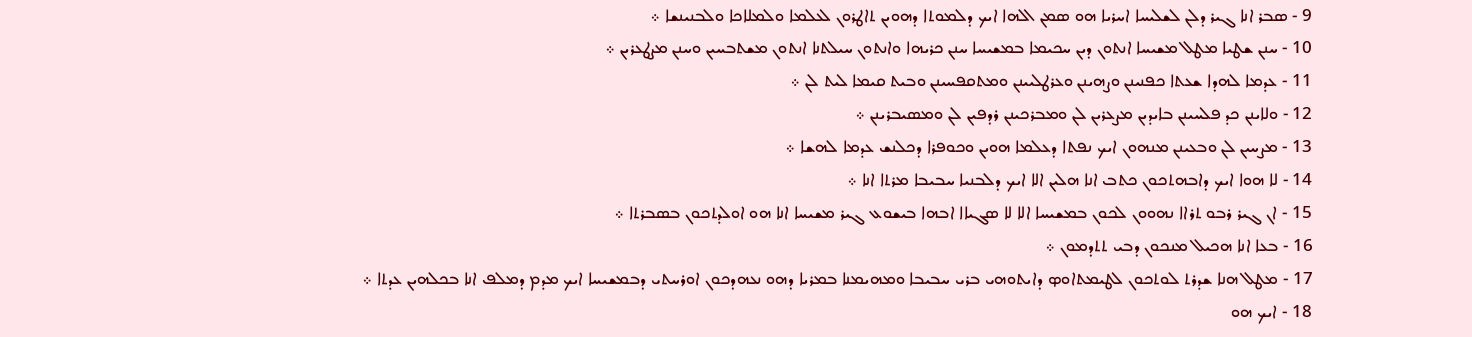9 - ܤܒܪ ܐܢܐ ܓܝܪ ܕܠܢ ܠܫܠܝܚܐ ܐܚܪܝܐ ܗܘ ܤܡܢ ܐܠܗܐ ܐܝܟ ܕܠܡܘܬܐ ܕܗܘܝܢ ܬܐܛܪܘܢ ܠܥܠܡܐ ܘܠܡܠܐܟܐ ܘܠܒܢܝܢܫܐ ܀
10 - ܚܢܢ ܫܛܝܐ ܡܛܠ ܡܫܝܚܐ ܐܢܬܘܢ ܕܝܢ ܚܟܝܡܐ ܒܡܫܝܚܐ ܚܢܢ ܟܪܝܗܐ ܘܐܢܬܘܢ ܚܝܠܬܢܐ ܐܢܬܘܢ ܡܫܬܒܚܝܢ ܘܚܢܢ ܡܨܛܥܪܝܢ ܀
11 - ܥܕܡܐ ܠܗܕܐ ܫܥܬܐ ܟܦܢܝܢܢ ܘܨܗܝܢܢ ܘܥܪܛܠܝܝܢܢ ܘܡܬܩܦܚܝܢܢ ܘܒܝܬ ܩܝܡܐ ܠܝܬ ܠܢ ܀
12 - ܘܠܐܝܢܢ ܟܕ ܦܠܚܝܢܢ ܒܐܝܕܝܢ ܡܨܥܪܝܢ ܠܢ ܘܡܒܪܟܝܢܢ ܪܕܦܝܢ ܠܢ ܘܡܤܝܒܪܝܢܢ ܀
13 - ܡܨܚܝܢ ܠܢ ܘܒܥܝܢܢ ܡܢܗܘܢ ܐܝܟ ܢܦܬܐ ܕܥܠܡܐ ܗܘܝܢ ܘܟܘܦܪܐ ܕܟܠܢܫ ܥܕܡܐ ܠܗܫܐ ܀
14 - ܠܐ ܗܘܐ ܐܝܟ ܕܐܒܗܬܟܘܢ ܟܬܒ ܐܢܐ ܗܠܝܢ ܐܠܐ ܐܝܟ ܕܠܒܢܝܐ ܚܒܝܒܐ ܡܪܬܐ ܐܢܐ ܀
15 - ܐܢ ܓܝܪ ܪܒܘ ܬܪܐܐ ܢܗܘܘܢ ܠܟܘܢ ܒܡܫܝܚܐ ܐܠܐ ܠܐ ܤܓܝܐܐ ܐܒܗܐ ܒܝܫܘܥ ܓܝܪ ܡܫܝܚܐ ܐܢܐ ܗܘ ܐܘܠܕܬܟܘܢ ܒܤܒܪܬܐ ܀
16 - ܒܥܐ ܐܢܐ ܗܟܝܠ ܡܢܟܘܢ ܕܒܝ ܬܬܕܡܘܢ ܀
17 - ܡܛܠ ܗܢܐ ܫܕܪܬ ܠܘܬܟܘܢ ܠܛܝܡܬܐܘܤ ܕܐܝܬܘܗܝ ܒܪܝ ܚܒܝܒܐ ܘܡܗܝܡܢܐ ܒܡܪܝܐ ܕܗܘ ܢܥܗܕܟܘܢ ܐܘܪܚܬܝ ܕܒܡܫܝܚܐ ܐܝܟ ܡܕܡ ܕܡܠܦ ܐܢܐ ܒܟܠܗܝܢ ܥܕܬܐ ܀
18 - ܐܝܟ ܗܘ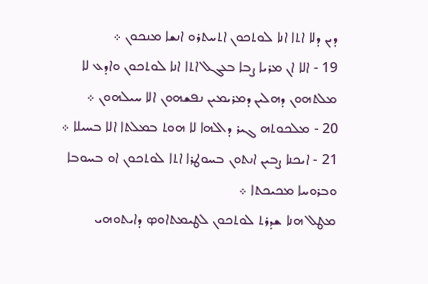ܕܝܢ ܕܠܐ ܐܬܐ ܐܢܐ ܠܘܬܟܘܢ ܐܬܚܬܪܘ ܐܢܫܐ ܡܢܟܘܢ ܀
19 - ܐܠܐ ܐܢ ܡܪܝܐ ܨܒܐ ܒܥܓܠ ܐܬܐ ܐܢܐ ܠܘܬܟܘܢ ܘܐܕܥ ܠܐ ܡܠܬܗܘܢ ܕܗܠܝܢ ܕܡܪܝܡܝܢ ܢܦܫܗܘܢ ܐܠܐ ܚܝܠܗܘܢ ܀
20 - ܡܠܟܘܬܗ ܓܝܪ ܕܐܠܗܐ ܠܐ ܗܘܬ ܒܡܠܬܐ ܐܠܐ ܒܚܝܠܐ ܀
21 - ܐܝܟܢܐ ܨܒܝܢ ܐܢܬܘܢ ܒܚܘܛܪܐ ܐܬܐ ܠܘܬܟܘܢ ܐܘ ܒܚܘܒܐ ܘܒܪܘܚܐ ܡܟܝܟܬܐ ܀
ܡܛܠ ܗܢܐ ܫܕܪܬ ܠܘܬܟܘܢ ܠܛܝܡܬܐܘܤ ܕܐܝܬܘܗܝ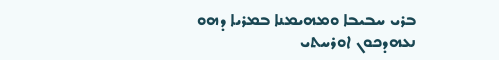ܒܪܝ ܚܒܝܒܐ ܘܡܗܝܡܢܐ ܒܡܪܝܐ ܕܗܘ ܢܥܗܕܟܘܢ ܐܘܪܚܬܝ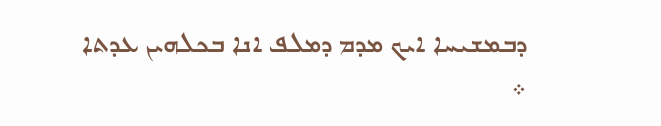ܕܒܡܫܝܚܐ ܐܝܟ ܡܕܡ ܕܡܠܦ ܐܢܐ ܒܟܠܗܝܢ ܥܕܬܐ ܀